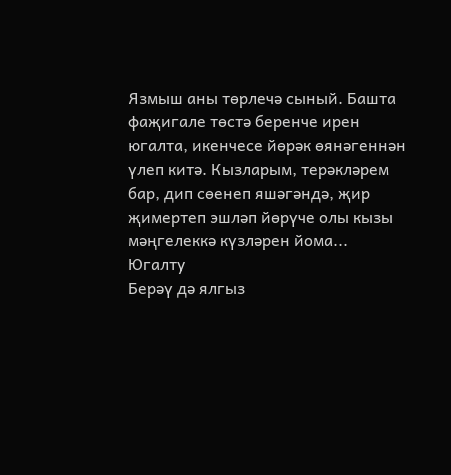Язмыш аны төрлечә сыный. Башта фаҗигале төстә беренче ирен югалта, икенчесе йөрәк өянәгеннән үлеп китә. Кызларым, терәкләрем бар, дип сөенеп яшәгәндә, җир җимертеп эшләп йөрүче олы кызы мәңгелеккә күзләрен йома...
Югалту
Берәү дә ялгыз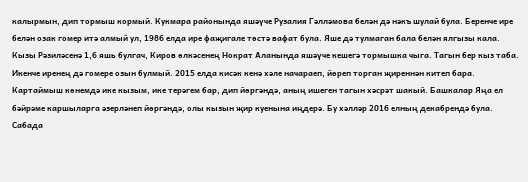калырмын, дип тормыш кормый. Кукмара районында яшәүче Рузалия Гәлләмова белән дә нәкъ шулай була. Беренче ире белән озак гомер итә алмый ул, 1986 елда ире фаҗигале төстә вафат була. Яше дә тулмаган бала белән ялгызы кала. Кызы Рәзиләсенә 1,6 яшь булгач, Киров өлкәсенең Нократ Аланында яшәүче кешегә тормышка чыга. Тагын бер кыз таба. Икенче иренең дә гомере озын булмый. 2015 елда кисәк кенә хәле начараеп, йөреп торган җиреннән китеп бара.
Картаймыш көнемдә ике кызым, ике терәгем бар, дип йөргәндә, аның ишеген тагын хәсрәт шакый. Башкалар Яңа ел бәйрәме каршыларга әзерләнеп йөргәндә, олы кызын җир куенына иңдерә. Бу хәлләр 2016 елның декабрендә була. Сабада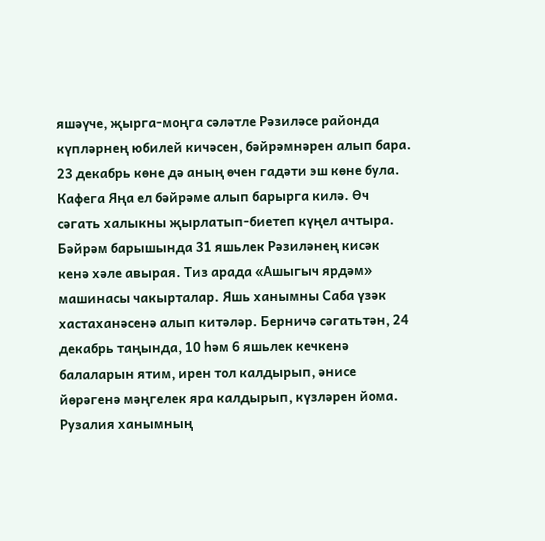яшәүче, җырга-моңга сәләтле Рәзиләсе районда күпләрнең юбилей кичәсен, бәйрәмнәрен алып бара. 23 декабрь көне дә аның өчен гадәти эш көне була. Кафега Яңа ел бәйрәме алып барырга килә. Өч сәгать халыкны җырлатып-биетеп күңел ачтыра. Бәйрәм барышында 31 яшьлек Рәзиләнең кисәк кенә хәле авырая. Тиз арада «Ашыгыч ярдәм» машинасы чакырталар. Яшь ханымны Саба үзәк хастаханәсенә алып китәләр. Берничә сәгатьтән, 24 декабрь таңында, 10 һәм 6 яшьлек кечкенә балаларын ятим, ирен тол калдырып, әнисе йөрәгенә мәңгелек яра калдырып, күзләрен йома. Рузалия ханымның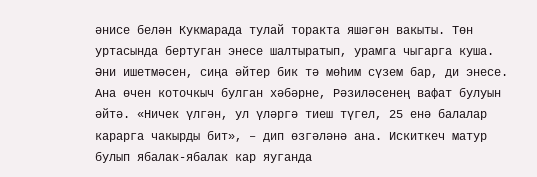әнисе белән Кукмарада тулай торакта яшәгән вакыты. Төн уртасында бертуган энесе шалтыратып, урамга чыгарга куша. Әни ишетмәсен, сиңа әйтер бик тә мөһим сүзем бар, ди энесе. Ана өчен коточкыч булган хәбәрне, Рәзиләсенең вафат булуын әйтә. «Ничек үлгән, ул үләргә тиеш түгел, 25 енә балалар карарга чакырды бит», – дип өзгәләнә ана. Искиткеч матур булып ябалак-ябалак кар яуганда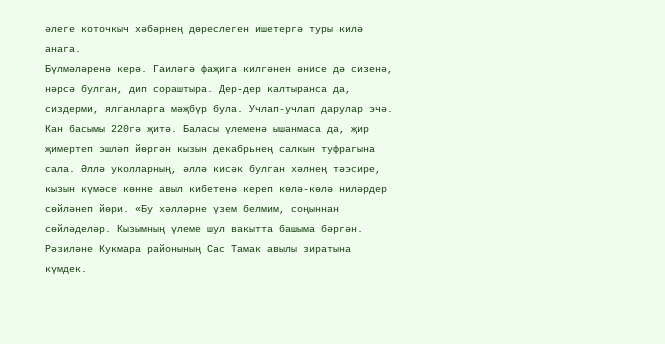әлеге коточкыч хәбәрнең дөреслеген ишетергә туры килә анага.
Бүлмәләренә керә. Гаиләгә фаҗига килгәнен әнисе дә сизенә, нәрсә булган, дип сораштыра. Дер-дер калтыранса да, сиздерми, ялганларга мәҗбүр була. Учлап-учлап дарулар эчә. Кан басымы 220гә җитә. Баласы үлеменә ышанмаса да, җир җимертеп эшләп йөргән кызын декабрьнең салкын туфрагына сала. Әллә уколларның, әллә кисәк булган хәлнең тәэсире, кызын күмәсе көнне авыл кибетенә кереп көлә-көлә ниләрдер сөйләнеп йөри. «Бу хәлләрне үзем белмим, соңыннан сөйләделәр. Кызымның үлеме шул вакытта башыма бәргән. Рәзиләне Кукмара районының Сас Тамак авылы зиратына күмдек.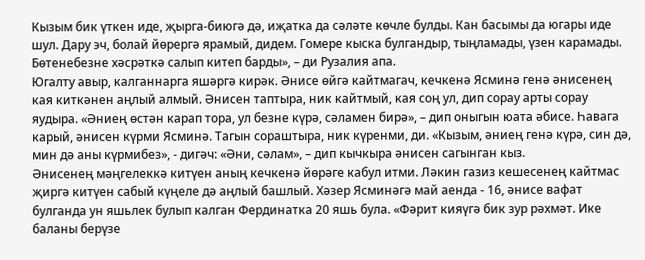Кызым бик үткен иде, җырга-биюгә дә, иҗатка да сәләте көчле булды. Кан басымы да югары иде шул. Дару эч, болай йөрергә ярамый, дидем. Гомере кыска булгандыр, тыңламады, үзен карамады. Бөтенебезне хәсрәткә салып китеп барды», – ди Рузалия апа.
Югалту авыр, калганнарга яшәргә кирәк. Әнисе өйгә кайтмагач, кечкенә Ясминә генә әнисенең кая киткәнен аңлый алмый. Әнисен таптыра, ник кайтмый, кая соң ул, дип сорау арты сорау яудыра. «Әниең өстән карап тора, ул безне күрә, сәламен бирә», – дип оныгын юата әбисе. Һавага карый, әнисен күрми Ясминә. Тагын сораштыра, ник күренми, ди. «Кызым, әниең генә күрә, син дә, мин дә аны күрмибез», - дигәч: «Әни, сәлам», – дип кычкыра әнисен сагынган кыз.
Әнисенең мәңгелеккә китүен аның кечкенә йөрәге кабул итми. Ләкин газиз кешесенең кайтмас җиргә китүен сабый күңеле дә аңлый башлый. Хәзер Ясминәгә май аенда - 16, әнисе вафат булганда ун яшьлек булып калган Фердинатка 20 яшь була. «Фәрит кияүгә бик зур рәхмәт. Ике баланы берүзе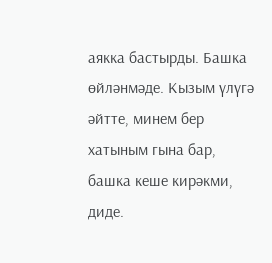аякка бастырды. Башка өйләнмәде. Кызым үлүгә әйтте, минем бер хатыным гына бар, башка кеше кирәкми, диде.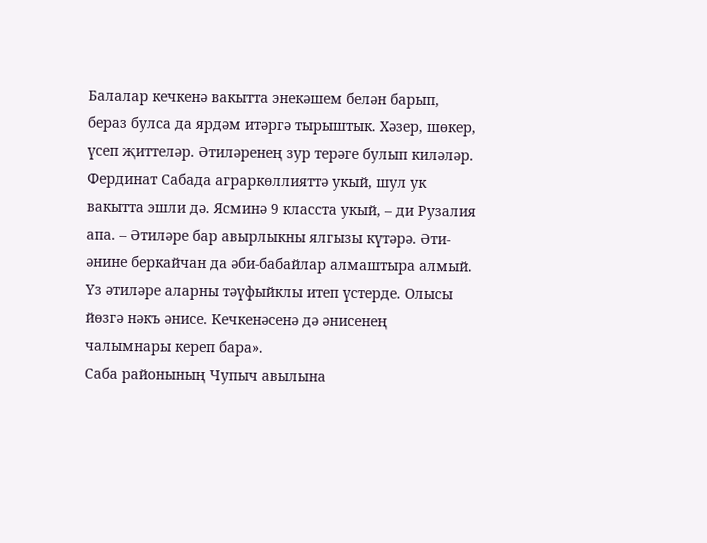Балалар кечкенә вакытта энекәшем белән барып, бераз булса да ярдәм итәргә тырыштык. Хәзер, шөкер, үсеп җиттеләр. Әтиләренең зур терәге булып киләләр. Фердинат Сабада аграркөллияттә укый, шул ук вакытта эшли дә. Ясминә 9 класста укый, – ди Рузалия апа. – Әтиләре бар авырлыкны ялгызы күтәрә. Әти-әнине беркайчан да әби-бабайлар алмаштыра алмый. Үз әтиләре аларны тәүфыйклы итеп үстерде. Олысы йөзгә нәкъ әнисе. Кечкенәсенә дә әнисенең чалымнары кереп бара».
Саба районының Чупыч авылына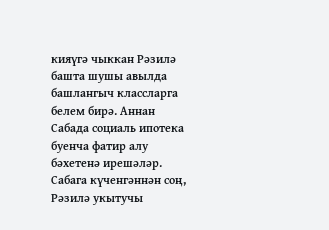кияүгә чыккан Рәзилә башта шушы авылда башлангыч классларга белем бирә. Аннан Сабада социаль ипотека буенча фатир алу бәхетенә ирешәләр. Сабага күченгәннән соң, Рәзилә укытучы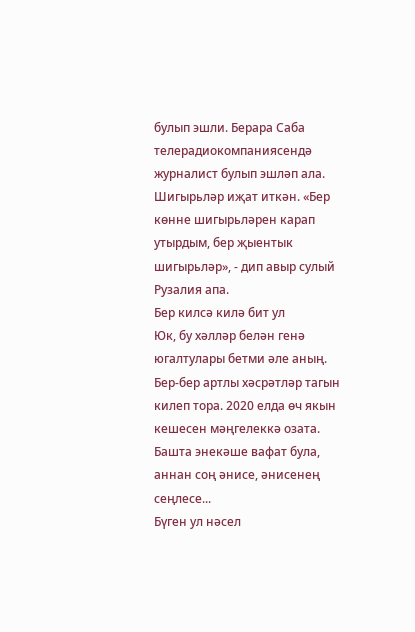булып эшли. Берара Саба телерадиокомпаниясендә журналист булып эшләп ала. Шигырьләр иҗат иткән. «Бер көнне шигырьләрен карап утырдым, бер җыентык шигырьләр», - дип авыр сулый Рузалия апа.
Бер килсә килә бит ул
Юк, бу хәлләр белән генә югалтулары бетми әле аның. Бер-бер артлы хәсрәтләр тагын килеп тора. 2020 елда өч якын кешесен мәңгелеккә озата. Башта энекәше вафат була, аннан соң әнисе, әнисенең сеңлесе...
Бүген ул нәсел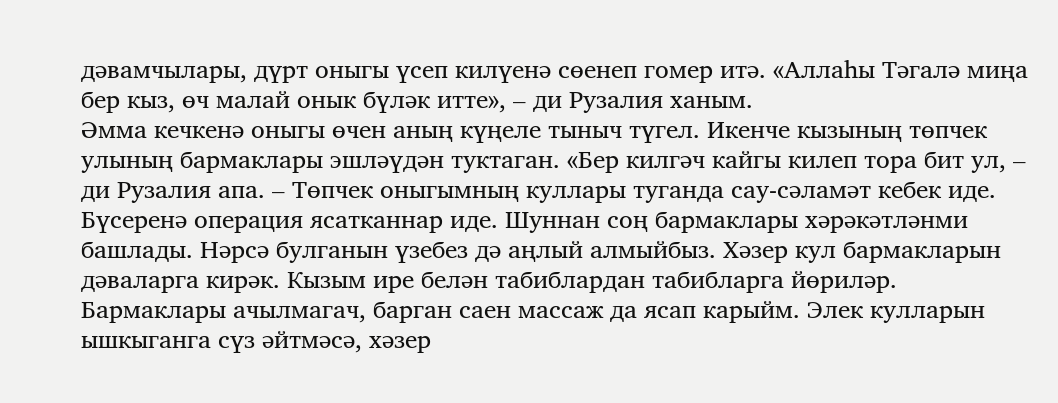дәвамчылары, дүрт оныгы үсеп килүенә сөенеп гомер итә. «Аллаһы Тәгалә миңа бер кыз, өч малай онык бүләк итте», – ди Рузалия ханым.
Әмма кечкенә оныгы өчен аның күңеле тыныч түгел. Икенче кызының төпчек улының бармаклары эшләүдән туктаган. «Бер килгәч кайгы килеп тора бит ул, – ди Рузалия апа. – Төпчек оныгымның куллары туганда сау-сәламәт кебек иде. Бүсеренә операция ясатканнар иде. Шуннан соң бармаклары хәрәкәтләнми башлады. Нәрсә булганын үзебез дә аңлый алмыйбыз. Хәзер кул бармакларын дәваларга кирәк. Кызым ире белән табиблардан табибларга йөриләр. Бармаклары ачылмагач, барган саен массаж да ясап карыйм. Элек кулларын ышкыганга сүз әйтмәсә, хәзер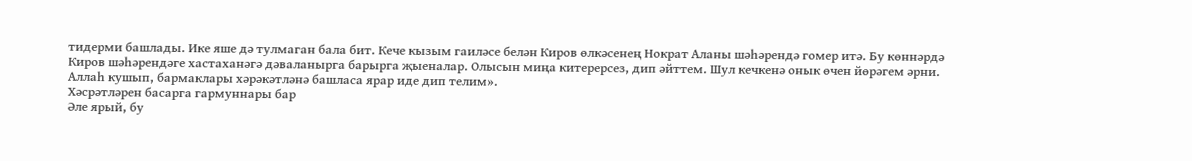тидерми башлады. Ике яше дә тулмаган бала бит. Кече кызым гаиләсе белән Киров өлкәсенең Нократ Аланы шәһәрендә гомер итә. Бу көннәрдә Киров шәһәрендәге хастаханәгә дәваланырга барырга җыеналар. Олысын миңа китерерсез, дип әйттем. Шул кечкенә онык өчен йөрәгем әрни. Аллаһ кушып, бармаклары хәрәкәтләнә башласа ярар иде дип телим».
Хәсрәтләрен басарга гармуннары бар
Әле ярый, бу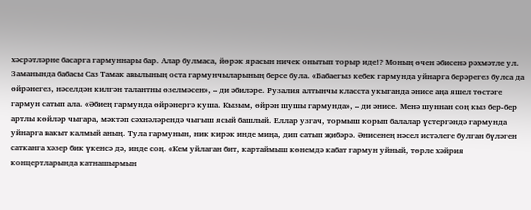хәсрәтләрне басарга гармуннары бар. Алар булмаса, йөрәк ярасын ничек онытып торыр иде!? Моның өчен әбисенә рәхмәтле ул. Заманында бабасы Саз Тамак авылының оста гармунчыларының берсе була. «Бабаегыз кебек гармунда уйнарга берәрегез булса да өйрәнегез, нәселдән килгән талантны өзелмәсен», – ди әбиләре. Рузалия алтынчы класста укыганда әнисе аңа яшел төстәге гармун сатып ала. «Әбиең гармунда өйрәнергә куша. Кызым, өйрән шушы гармунда», – ди әнисе. Менә шуннан соң кыз бер-бер артлы көйләр чыгара, мәктәп сәхнәләрендә чыгыш ясый башлый. Еллар узгач, тормыш корып балалар үстергәндә гармунда уйнарга вакыт калмый аның. Тула гармунын, ник кирәк инде миңа, дип сатып җибәрә. Әнисенең нәсел истәлеге булган бүләген сатканга хәзер бик үкенсә дә, инде соң. «Кем уйлаган бит, картаймыш көнемдә кабат гармун уйный, төрле хәйрия концертларында катнашырмын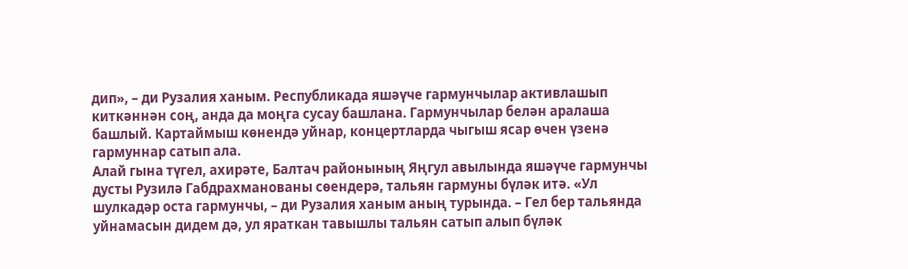дип», – ди Рузалия ханым. Республикада яшәүче гармунчылар активлашып киткәннән соң, анда да моңга сусау башлана. Гармунчылар белән аралаша башлый. Картаймыш көнендә уйнар, концертларда чыгыш ясар өчен үзенә гармуннар сатып ала.
Алай гына түгел, ахирәте, Балтач районының Яңгул авылында яшәүче гармунчы дусты Рузилә Габдрахманованы сөендерә, тальян гармуны бүләк итә. «Ул шулкадәр оста гармунчы, – ди Рузалия ханым аның турында. – Гел бер тальянда уйнамасын дидем дә, ул яраткан тавышлы тальян сатып алып бүләк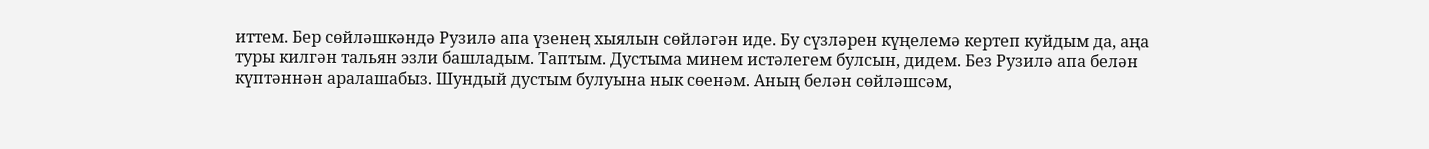иттем. Бер сөйләшкәндә Рузилә апа үзенең хыялын сөйләгән иде. Бу сүзләрен күңелемә кертеп куйдым да, аңа туры килгән тальян эзли башладым. Таптым. Дустыма минем истәлегем булсын, дидем. Без Рузилә апа белән күптәннән аралашабыз. Шундый дустым булуына нык сөенәм. Аның белән сөйләшсәм,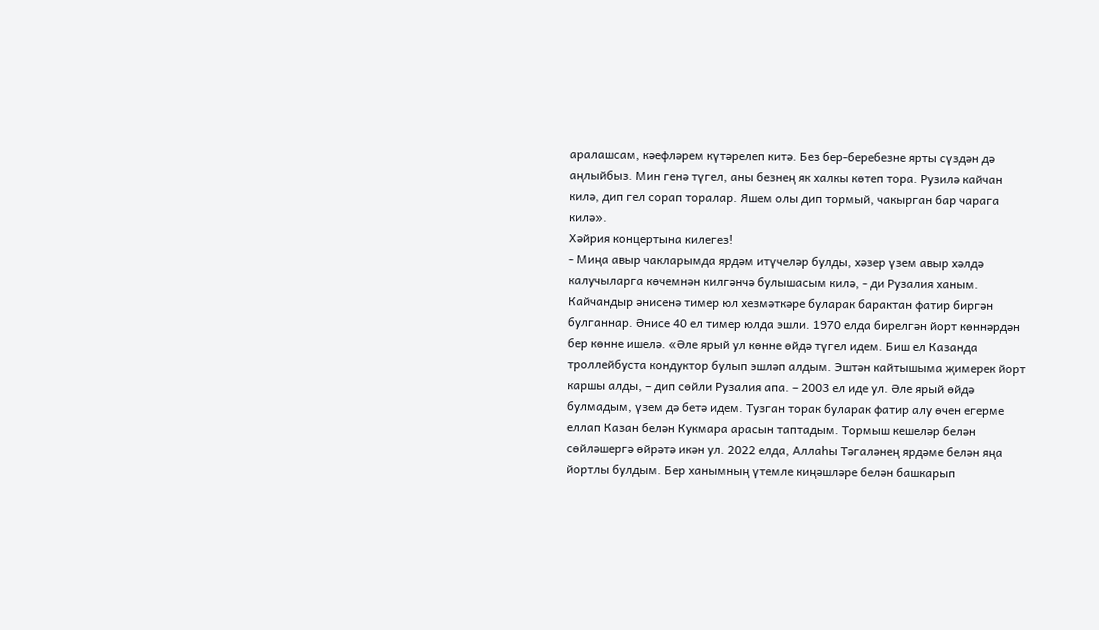аралашсам, кәефләрем күтәрелеп китә. Без бер-беребезне ярты сүздән дә аңлыйбыз. Мин генә түгел, аны безнең як халкы көтеп тора. Рузилә кайчан килә, дип гел сорап торалар. Яшем олы дип тормый, чакырган бар чарага килә».
Хәйрия концертына килегез!
- Миңа авыр чакларымда ярдәм итүчеләр булды, хәзер үзем авыр хәлдә калучыларга көчемнән килгәнчә булышасым килә, - ди Рузалия ханым.
Кайчандыр әнисенә тимер юл хезмәткәре буларак барактан фатир биргән булганнар. Әнисе 40 ел тимер юлда эшли. 1970 елда бирелгән йорт көннәрдән бер көнне ишелә. «Әле ярый ул көнне өйдә түгел идем. Биш ел Казанда троллейбуста кондуктор булып эшләп алдым. Эштән кайтышыма җимерек йорт каршы алды, – дип сөйли Рузалия апа. – 2003 ел иде ул. Әле ярый өйдә булмадым, үзем дә бетә идем. Тузган торак буларак фатир алу өчен егерме еллап Казан белән Кукмара арасын таптадым. Тормыш кешеләр белән сөйләшергә өйрәтә икән ул. 2022 елда, Аллаһы Тәгаләнең ярдәме белән яңа йортлы булдым. Бер ханымның үтемле киңәшләре белән башкарып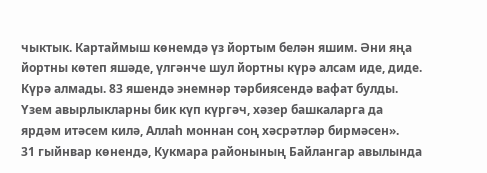чыктык. Картаймыш көнемдә үз йортым белән яшим. Әни яңа йортны көтеп яшәде, үлгәнче шул йортны күрә алсам иде, диде. Күрә алмады. 83 яшендә энемнәр тәрбиясендә вафат булды. Үзем авырлыкларны бик күп күргәч, хәзер башкаларга да ярдәм итәсем килә, Аллаһ моннан соң хәсрәтләр бирмәсен».
31 гыйнвар көнендә, Кукмара районының Байлангар авылында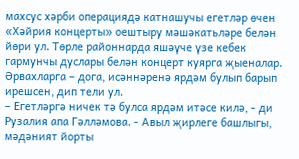махсус хәрби операциядә катнашучы егетләр өчен «Хәйрия концерты» оештыру мәшәкатьләре белән йөри ул. Төрле районнарда яшәүче үзе кебек гармунчы дуслары белән концерт куярга җыеналар. Әрвахларга – дога, исәннәренә ярдәм булып барып ирешсен, дип тели ул.
– Егетләргә ничек тә булса ярдәм итәсе килә, - ди Рузалия апа Гәлләмова. - Авыл җирлеге башлыгы, мәдәният йорты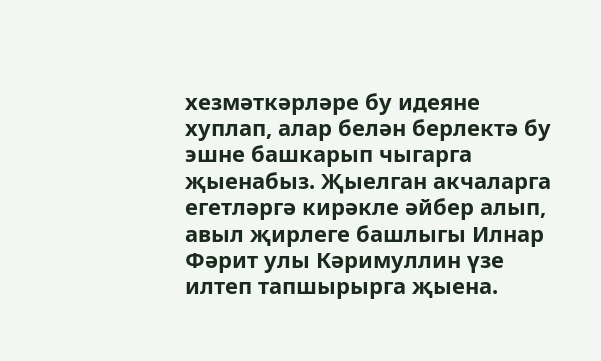хезмәткәрләре бу идеяне хуплап, алар белән берлектә бу эшне башкарып чыгарга җыенабыз. Җыелган акчаларга егетләргә кирәкле әйбер алып, авыл җирлеге башлыгы Илнар Фәрит улы Кәримуллин үзе илтеп тапшырырга җыена.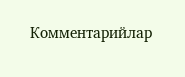Комментарийлар